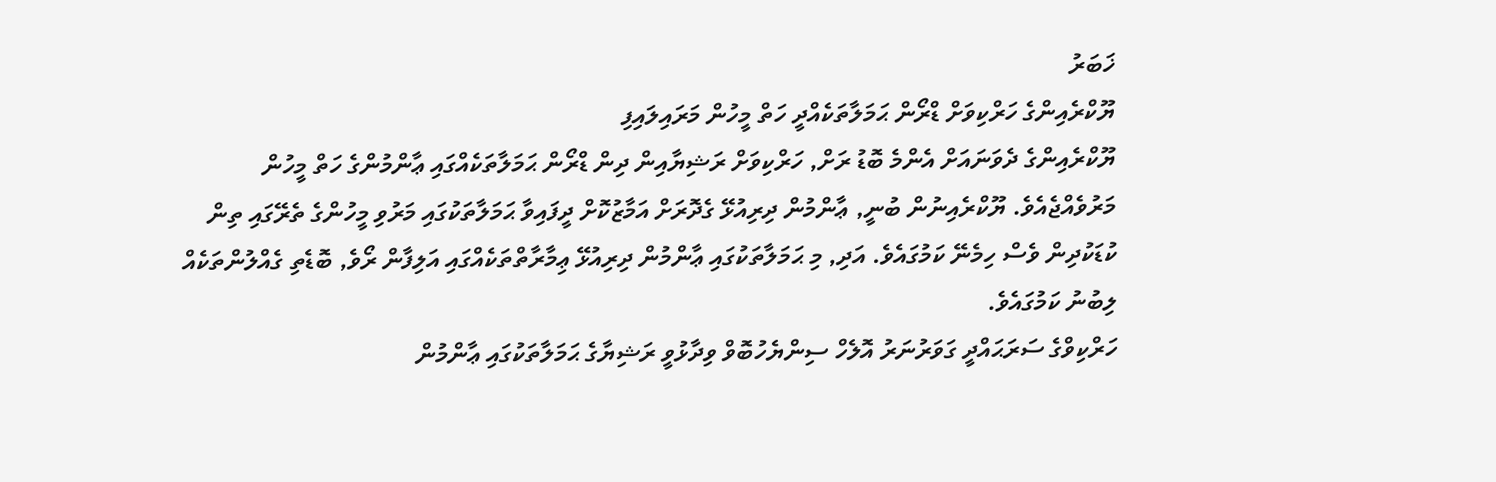ޚަބަރު
ޔޫކްރެއިންގެ ހަރްކިވަށް ޑްރޯން ޙަމަލާތަކެއްދީ ހަތް މީހުން މަރައިލައިފި
ޔޫކްރެއިންގެ ދެވަނައަށް އެންމެ ބޮޑު ރަށް, ހަރްކިވަށް ރަޝިޔާއިން ދިން ޑްރޯން ޙަމަލާތަކެއްގައި ޢާންމުންގެ ހަތް މީހުން މަރުވެއްޖެއެވެ. ޔޫކްރެއިނުން ބުނީ, ޢާންމުން ދިރިއުޅޭ ގެދޮރަށް އަމާޒުކޮށް ދީފައިވާ ޙަމަލާތަކުގައި މަރުވި މީހުންގެ ތެރޭގައި ތިން ކުޑަކުދިން ވެސް ހިމެނޭ ކަމުގައެވެ. އަދި, މި ޙަމަލާތަކުގައި ޢާންމުން ދިރިއުޅޭ ޢިމާރާތްތަކެއްގައި އަލިފާން ރޯވެ, ބޮޑެތި ގެއްލުންތަކެއް ލިބުނު ކަމުގައެވެ.
ހަރްކިވްގެ ސަރަޙައްދީ ގަވަރުނަރު އޮލެހް ސިންޔެހުބޮވް ވިދާޅުވީ ރަޝިޔާގެ ޙަމަލާތަކުގައި ޢާންމުން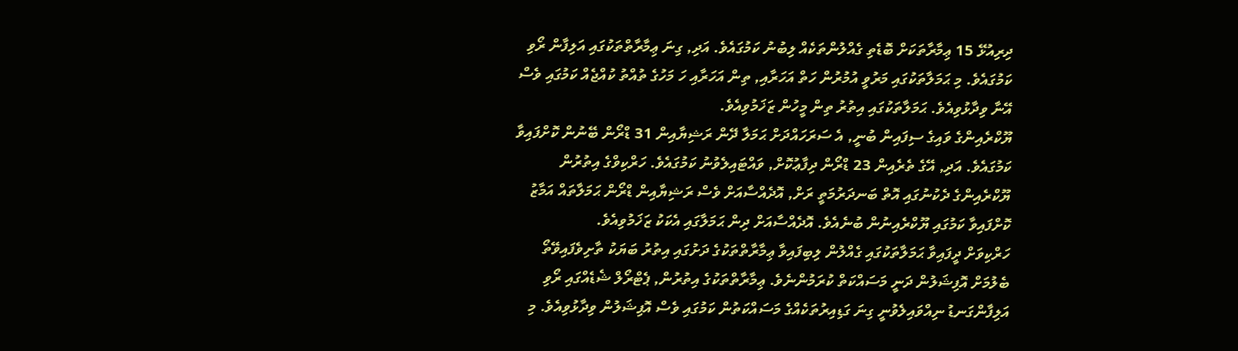ދިރިއުޅޭ 15 ޢިމާރާތަކަށް ބޮޑެތި ގެއްލުންތަކެއް ލިބުނު ކަމުގައެވެ. އަދި, ގިނަ ޢިމާރާތްތަކުގައި އަލިފާން ރޯވި ކަމުގައެވެ. މި ޙަމަލާތަކުގައި މަރުވީ އުމުރުން ހަތް އަހަރާއި, ތިން އަހަރާއި ހަ މަހުގެ ތުއްތު ކުއްޖެއް ކަމުގައި ވެސް އޭނާ ވިދާޅުވިއެވެ. ޙަމަލާތަކުގައި އިތުރު ތިން މީހުން ޒަޚަމުވިއެވެ.
ޔޫކްރެއިންގެ ވައިގެ ސިފައިން ބުނީ, އެ ސަރަހައްދަށް ޙަމަލާ ދޭން ރަޝިޔާއިން 31 ޑްރޯން ބޭނުން ކޮށްފައިވާ ކަމުގައެވެ. އަދި, އޭގެ ތެރެއިން 23 ޑްރޯން ދިފާޢުކޮށް, ވައްޓައިލެވުނު ކަމުގައެވެ. ހަރްކިވްގެ އިތުރުން ޔޫކްރެއިންގެ ދެކުނުގައި އޮތް ބަނދަރުމަތީ ރަށް, އޮދެއްސާއަށް ވެސް ރަޝިޔާއިން ޑްރޯން ޙަމަލާތައް އަމާޒު ކޮށްފައިވާ ކަމުގައި ޔޫކްރެއިނުން ބުނެއެވެ. އޮދެއްސާއަށް ދިން ޙަމަލާގައި އެކަކު ޒަޚަމުވިއެވެ.
ހަރްކިވަށް ދީފައިވާ ޙަމަލާތަކުގައި ގެއްލުން ލިބިފައިވާ ޢިމާރާތްތަކުގެ ދަށުގައި އިތުރު ބަޔަކު ތާށިވެފައިވޭތޯ ބެލުމަށް އޮފިޝަލުން ދަނީ މަސައްކަތް ކުރަމުންނެވެ. ޢިމާރާތްތަކުގެ އިތުރުން, ޕެޓްރޯލް ޝެޑެއްގައި ރޯވި އަލިފާންގަނޑު ނިއްވައިލެވުނީ ގިނަ ގަޑިއިރުތަކެއްގެ މަސައްކަތުން ކަމުގައި ވެސް އޮފިޝަލުން ވިދާޅުވިއެވެ. މި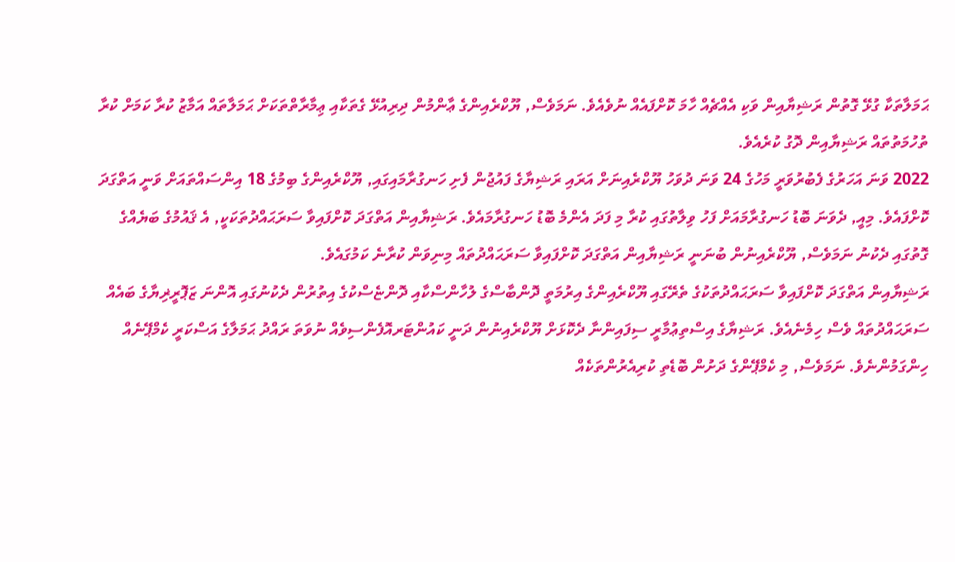ޙަމަލާތަކާ ގުޅޭ ގޮތުން ރަޝިޔާއިން ވަކި އެއްޗެއް ހާމަ ކޮށްފައެއް ނުވެއެވެ. ނަމަވެސް, ޔޫކްރެއިންގެ ޢާންމުން ދިރިއުޅޭ ގެތަކާއި ޢިމާރާތްތަކަށް ޙަމަލާތައް އަމާޒު ކުރާ ކަމަށް ކުރާ ތުހުމަތުތައް ރަޝިޔާއިން ދޮގު ކުރެއެވެ.
2022 ވަނަ އަހަރުގެ ފެބުރުވަރީ މަހުގެ 24 ވަނަ ދުވަހު ޔޫކްރެއިނަށް އަރައި ރަޝިޔާގެ ފައުޖުން ފެށި ހަނގުރާމައިގައި, ޔޫކްރެއިންގެ ބިމުގެ 18 އިންސައްތައަށް ވަނީ އަތްގަދަ ކޮށްފައެވެ. މިއީ, ދެވަނަ ބޮޑު ހަނގުރާމައަށް ފަހު ވިލާތުގައި ކުރާ މި ފަދަ އެންމެ ބޮޑު ހަނގުރާމައެވެ. ރަޝިޔާއިން އަތްގަދަ ކޮށްފައިވާ ސަރަޙައްދުތަކަކީ, އެ ޤައުމުގެ ބަޔެއްގެ ގޮތުގައި ދެކުނު ނަމަވެސް, ޔޫކްރެއިނުން ބުނަނީ ރަޝިޔާއިން އަތްގަދަ ކޮށްފައިވާ ސަރަޙައްދުތައް މިނިވަން ކުރާނެ ކަމުގައެވެ.
ރަޝިޔާއިން އަތްގަދަ ކޮށްފައިވާ ސަރަޙައްދުތަކުގެ ތެރޭގައި ޔޫކްރެއިންގެ އިރުމަތީ ދޮންބާސްގެ ލުހާންސްކާއި ދޮންޏެސްކުގެ އިތުރުން ދެކުނުގައި އޮންނަ ޒަޕޮރީޜިޔާގެ ބައެއް ސަރަޙައްދުތައް ވެސް ހިމެނެއެވެ. ރަޝިޔާގެ އިސްތިޢުމާރީ ސިފައިންނާ ދެކޮޅަށް ޔޫކްރެއިނުން ދަނީ ކައުންޓަރއޮފެންސިވެއް ނުވަތަ ރައްދު ޙަމަލާގެ އަސްކަރީ ކެމްޕޭނެއް ހިންގަމުންނެވެ. ނަމަވެސް, މި ކެމްޕޭންގެ ދަށުން ބޮޑެތި ކުރިއެރުންތަކެއް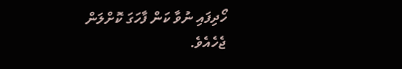ހޯދިފައި ނުވާ ކަން ފާހަގަ ކޮށްލަން ޖެހެއެވެ.